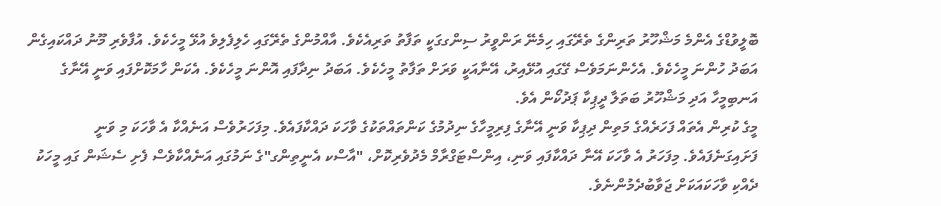ބޮލީވުޑްގެ އެންމެ މަޝްހޫރު ތަރިންގެ ތެރޭގައި ހިމެނޭ ރަންވީރު ސިންގގަކީ ތަފާތު ތަރިއެކެވެ. އާއްމުންގެ ތެރޭގައި ހެލިފެލިވެ އުޅޭ މީހެކެވެ. އުފާވެރި މޫނު ދައްކައިގެން އަބަދު ހުންނަ މީހެކެވެ. އެހެންނަމަވެސް ގޭގައި އުޅޭއިރު، އޭނާއަކީ ވަރަށް ތަފާތު މީހެކެވެ. އަބަދު ނިދާފައި އޮންނަ މީހެކެވެ. އެކަން ހާމަކޮށްފައި ވަނީ އޭނާގެ އަނބިމީހާ އަދި މަޝްހޫރު ބަތަލާ ދީޕިކާ ޕަދުކޯން އެވެ.
މީގެ ކުރިން އެތައް ފަހަރެއްގެ މަތިން ދިޕިކާ ވަނީ އޭނާގެ ފިރިމީހާގެ ނިދުމުގެ ކަންތައްތަކުގެ ވާހަކަ ދައްކާފައެވެ. މިފަހަރުވެސް އަނެއްކާ އެ ވާހަކަ މި ވަނީ ފަށައިގަނެފައެވެ. މިފަހަރު އެ ވާހަކަ އޭނާ ދައްކާފައި ވަނި، އިންސްޓަގްރާމް މެދުވެރިކޮށް، "އާސްކ އެނީތިންގ"ގެ ނަމުގައި އަނެއްކާވެސް ފެށި ސެޝަން ގައި މީހަކު ދެއްކި ވާހަކައަކަށް ޖަވާބުދެމުންނެވެ.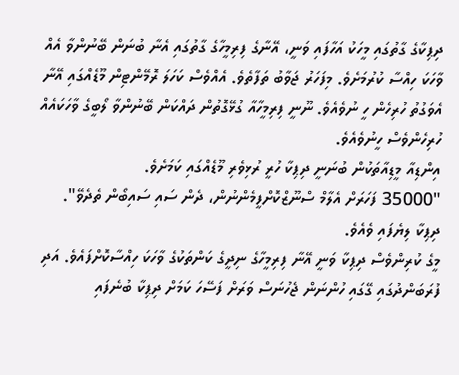ދިޕިކާގެ ގާތުގައި މީހަކު އަހާފައި ވަނީ، އޭނާގެ ފިރިމީހާގެ ގާތުގައި އެނާ ބުނަން ބޭނުންވާ އެއް ވާހަކަ ހިއްސާ ކުރުމަށެވެ. މިފަހަރު ޖަވާބު ތަފާތެވެ. އެއްވެސް ކަހަލަ ރޮމޭންޓިން މޫޑެއްގައި އޭނާ އެވަގުތު ހުރިހެން ހީ ނުވެއެވެ. ނޫނީ ފިރިމީހާއާ ގުޅޭގޮތުން ދައްކަން ބޭނުންވާ ލޯބީގެ ވާހަކައެއް ހުރިހެންވެސް ހީނުވެއެވެ.
އިންޑިއާ މީޑިއާތަކުން ބުނަނީ ދިޕިކާ ހުރީ ރުޅިވެރި މޫޑެއްގައި ކަމަށެވެ.
"35000 ފަހަރަށް އެލާމް ސްނޫޒްކޮށްފީމެންނުން، ދެން ސައި ސައިބޯން ތެދެވޭ". ދިޕިކާ ލިޔެފައި ވެއެވެ.
މީގެ ކުރިންވެސް ދިޕިކާ ވަނީ އޭނާ ފިރިމީހާގެ ނިދީގެ ކަންތަކުގެ ވާހަކަ ހިއްސާކޮށްފައެވެ. އަދި ފުރަބަންދުގައި ގޭގައި ހުންނަން ޖެހުނަސް ވަރަށް ފަސޭހަ ކަމަށް ދިޕިކާ ބުނެފައި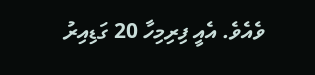ވެއެވެ. އެއީ ފިރިމިހާ 20 ގަޑިއިރު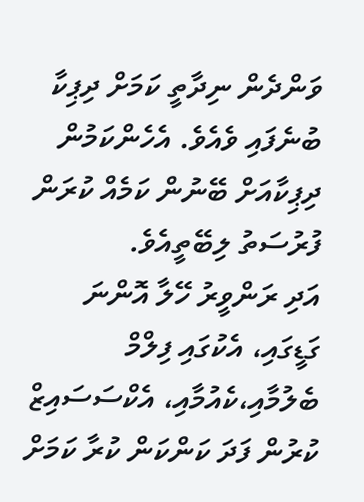ވަންދެން ނިދާތީ ކަމަށް ދިޕިކާ ބުނެފައި ވެއެވެ. އެހެންކަމުން ދިޕިކާއަށް ބޭނުން ކަމެއް ކުރަން ފުރުސަތު ލިބޭތީއެވެ.
އަދި ރަންވީރު ހޭލާ އޮންނަ ގަޑީގައި، އެކުގައި ފިލްމް ބެލުމާއި،ކެއުމާއި، އެކްސަސައިޒް ކުރުން ފަދަ ކަންކަން ކުރާ ކަމަށް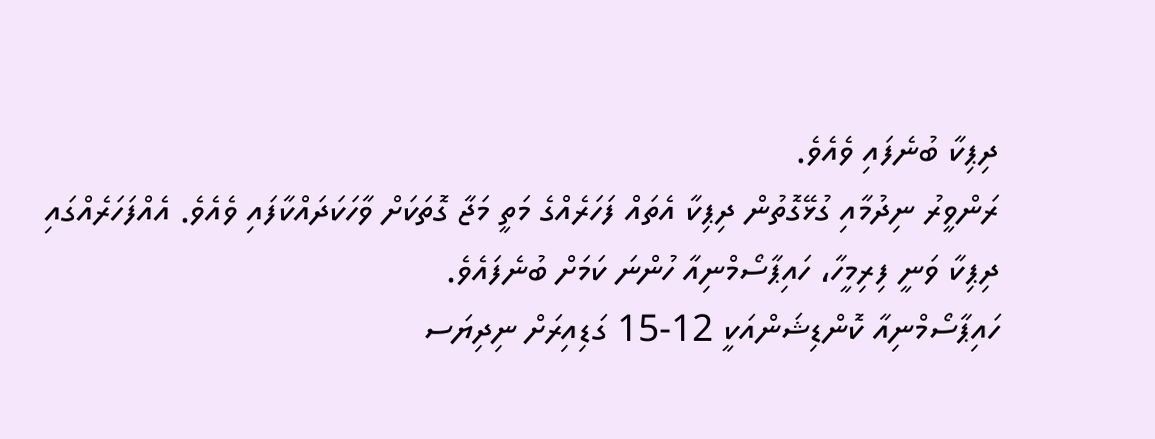ދިޕިކާ ބުނެފައި ވެއެވެ.
ރަންވީރު ނިދުމާއި ގުޅޭގޮތުން ދިޕިކާ އެތައް ފަހަރެއްގެ މަތީ މަޖާ ގޮތަކަށް ވާހަކަދައްކާފައި ވެއެވެ. އެއްފަހަރެއްގައި ދިޕިކާ ވަނީ ފިރިމީހާ، ހައިޕާސޯމްނިއާ ހުންނަ ކަމަށް ބުނެފައެވެ.
ހައިޕާސޯމްނިއާ ކޮންޑިޝަންއަކީ 12-15 ގަޑިއިރަށް ނިދިޔަސ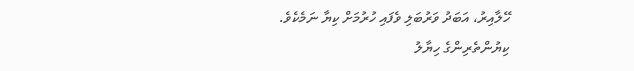ހޭލާއިރު، އަބަދު ވަރުބަލި ވެފައި ހުރުމަށް ކިޔާ ނަމެކެވެ.
ކިޔުންތެރިންގެ ހިޔާލު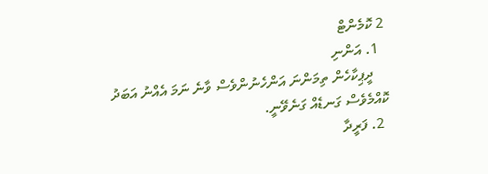2 ކޮމެންޓް
  1. އަންނި
    ދީޕިކާހެން ތިމަންނަ އަންހެނުންވެސް ވާނެ ނަމަ އެއްނު އަބަދު ކޮއްމެވެސް ގަނޑެއް ގަނެވޭނީ.
  2. ފަރީދާ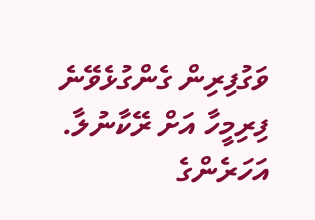ވަގުފިރިން ގެންގުޅެވޭނެ ފިރިމީހާ އަށް ރޭކާނުލާ. އަހަރެންގެ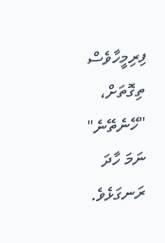ފިރިމީހާވެސް ތިގޮތަށް، "ހޭނެތޭނެ" ނަމަ ހާދަ ރަނގަޅެވެ.